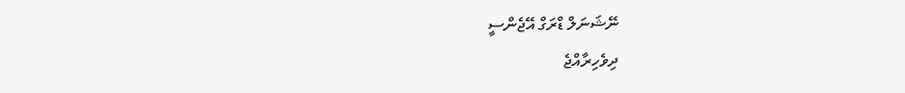ނޭޝަނަލް ޑްރަގް އޭޖެންސީ
ދިވެހިރާއްޖެ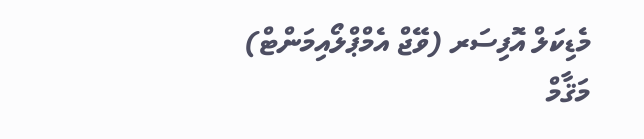މެޑިކަލް އޮފިސަރ (ވޭޖް އެމްޕްލޯއިމަންޓް)
މަޤާމް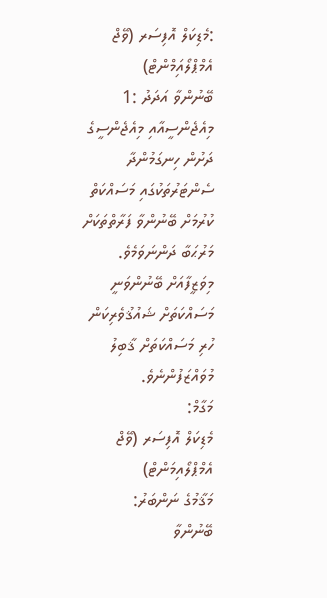:މެޑިކަލް އޮފިސަރ (ވޭޖް އެމްޕްލޯއިަމްންޓް)
ބޭނުންވާ އަދަދު :1
މިއެޖެންސީއާއި މިއެޖެންސީގެ ދަށުން ހިނގަމުންދާ ސެންޓަރުތަކުގައި މަސައްކަތް ކުރުމަށް ބޭނުންވާ ފަރާތްތަކަށް މަރުޙަބާ ދަންނަވަމެވެ. މިވަޒީފާއަށް ބޭނުންވަނީ މަސައްކަތަށް ޝައުޤުވެރިކަން ހުރި މަސައްކަތަށް ޤާބިލު މުވައްޒަފުންނެވެ.
މަގާމް:
މެޑިކަލް އޮފިސަރ (ވޭޖް އެމްޕްލޯއިމަންޓް)
މަޤާމުގެ ނަންބަރު:
ބޭނުންވާ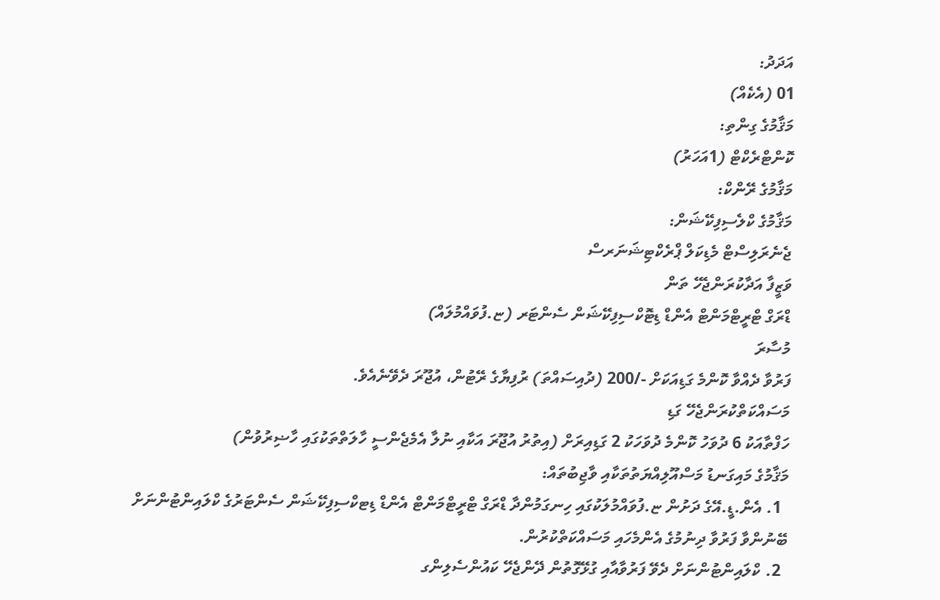އަދަދު:
01 (އެކެއް)
މަޤާމުގެ ގިންތި:
ކޮންޓްރެކްޓް (1އަހަރު)
މަޤާމުގެ ރޭންކް:
މަޤާމުގެ ކްލެސިފިކޭޝަން:
ޖެނެރަލިސްޓް މެޑިކަލް ޕްރެކްޓިޝަނަރސް
ވަޒީފާ އަދާކުރަންޖެހޭ ތަން
ޑްރަގް ޓްރީޓްމަންޓް އެންޑް ޑިޓޮކްސިފިކޭޝަން ސެންޓަރ (ޏ.ފުވައްމުލައް)
މުސާރަ
ފަރުވާ ދެއްވާ ކޮންމެ ގަޑިއަކަށް -/200 (ދުއިސައްތަ) ރުފިޔާގެ ރޭޓުން، އުޖޫރަ ދެވޭނެއެވެ.
މަސައްކަތްކުރަންޖެހޭ ގަޑި
ހަފްތާއަކު 6 ދުވަހު ކޮންމެ ދުވަހަކު 2 ގަޑިއިރަށް (އިތުރު އުޖޫރަ އަކާއި ނުލާ އެމެޖެންސީ ހާލަތްތަކުގައި ހާޟިރުވުން)
މަޤާމުގެ މައިގަނޑު މަސްއޫލިއްޔަތުތަކާއި ވާޖިބުތައް:
  1. އެން.ޑީ.އޭގެ ދަށުން ޏ.ފުވައްމުލަކުގައި ހިނގަމުންދާ ޑްރަގް ޓްރީޓްމަންޓް އެންޑް ޑިޓކްސިފިކޭޝަން ސެންޓަރުގެ ކްލައިންޓުންނަށް ބޭނުންވާ ފަރުވާ ދިނުމުގެ އެންމެހައި މަސައްކަތްކުރުން.
  2. ކްލައިންޓުންނަށް ދެވޭ ފަރުވާއާއި ގުޅޭގޮތުން ދޭންޖެހޭ ކައުންސެލިންގ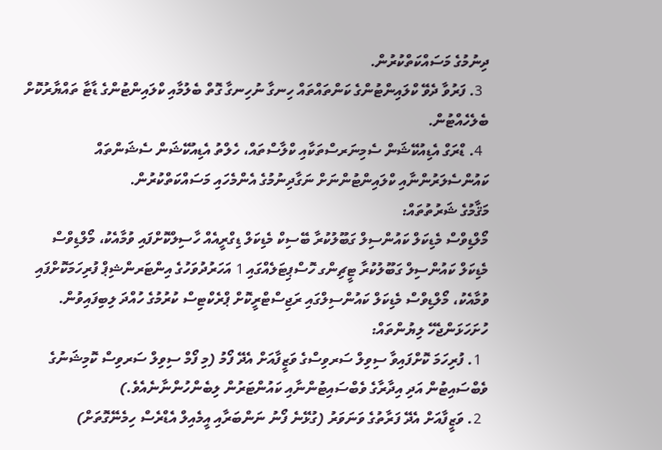ދިނުމުގެ މަސައްކަތްކުރުން.
  3. ފަރުވާ ދެވޭ ކްލައިންޓުންގެ ކަންތައްތައް ހިނގާ ނުހިނގާ ގޮތް ބެލުމާއި ކްލައިންޓުންގެ ޑާޓާ ތައްޔާރުކޮށް ބެލެހެއްޓުން.
  4. ޑްރަގް އެޑިއުކޭޝަން ސެމިނަރސްތަކާއި ކްލާސްތައް، ހެލްތު އެޑިއުކޭޝަން ސެޝަންތައް ކައުންސެލަރުންނާއި ކްލައިންޓުންނަށް ނަގާދިނުމުގެ އެންމެހައި މަސައްކަތްކުރުން.
މަޤާމުގެ ޝަރުތުތައް:
މޯލްޑިވްސް މެޑިކަލް ކައުންސިލް ގަބޫލުކުރާ ބޭސިކް މެޑިކަލް ޑިގްރީއެއް ހާސިލްކޮށްފައި ވުމާއެކު، މޯލްޑިވްސް މެޑިކަލް ކައުންސިލް ގަބޫލުކުރާ ޓީޗިންގ ހޮސްޕިޓަލެއްގައި 1 އަހަރުދުވަހުގެ އިންޓަރންޝިޕް ފުރިހަމަކޮށްފައި ވުމާއެކު، މޯލްޑިވްސް މެޑިކަލް ކައުންސިލްގައި ރަޖިސްޓްރީކޮށް ޕްރެކްޓިސް ކުރުމުގެ ހުއްދަ ލިބިފައިވުން.
ހުށަހަޅަންޖެހޭ ލިޔުންތައް:
  1. ފުރިހަމަ ކޮށްފައިވާ ސިވިލް ސަރވިސްގެ ވަޒީފާއަށް އެދޭ ފޯމު (މި ފޯމް ސިވިލް ސަރވިސް ކޮމިޝަނުގެ ވެބްސައިޓުން އަދި އިދާރާގެ ވެބްސައިޓުންނާއި ކައުންޓަރުން ލިބެންހުންނާނެއެވެ.)
  2. ވަޒީފާއަށް އެދޭ ފަރާތުގެ ވަނަވަރު (ގުޅޭނެ ފޯނު ނަންބަރާއި އީމެއިލް އެޑްރެސް ހިމެނޭގޮތަށް)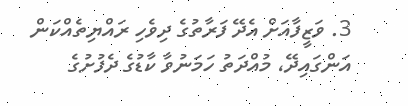3. ވަޒީފާއަށް އެދޭ ފަރާތުގެ ދިވެހި ރައްޔިތެއްކަން އަންގައިދޭ، މުއްދަތު ހަމަނުވާ ކާޑުގެ ދެފުށުގެ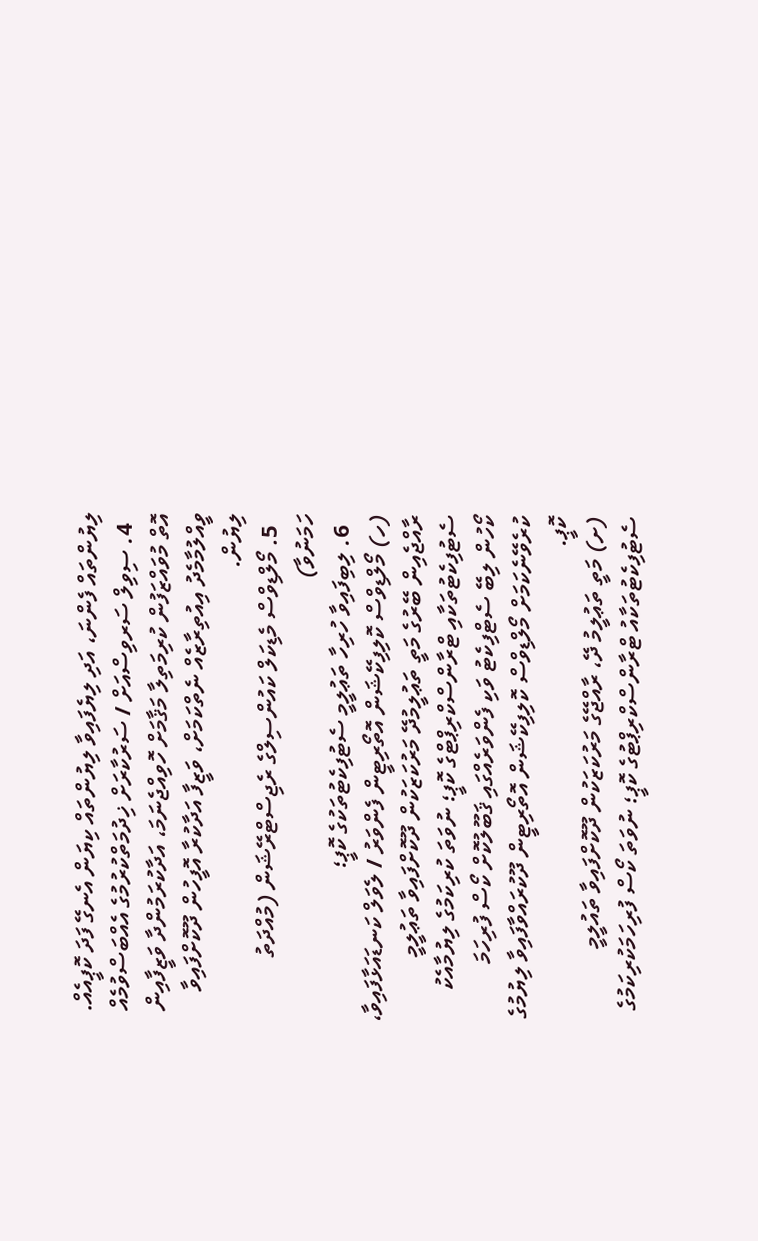ލިޔުންތައް ފެންނަ، އަދި ލިޔެފައިވާ ލިޔުންތައް ކިޔަން އެނގޭ ފަދަ ކޮޕީއެއް.
  4. ސިވިލް ސަރވިސްއަށް / ސަރުކާރަށް ޚިދުމަތްކުރުމުގެ އެއްބަސްވުމެއް އޮތް މުވައްޒަފުން ކުރިމަތިލާ މަޤާމަށް ހޮވިއްޖެނަމަ، އަދާކުރަމުންދާ ވަޒީފާއިން ވީއްލުމާމެދު އިއުތިރާޒެއް ނެތްކަމަށް، ވަޒީފާ އަދާކުރާ އޮފީހުން ދޫކޮށްފައިވާ ލިޔުން.
  5. މޯލްޑިވްސް މެޑިކަލް ކައުންސިލްގެ ރެޖިސްޓްރޭޝަން (މުއްދަތު ހަމަނުވާ)
  6. ލިބިފައިވާ ހުރިހާ ތަޢުލީމީ ސެޓުފިކެޓުތަކުގެ ކޮޕީ؛
(ހ) މޯލްޑިވްސް ކޮލިފިކޭޝަން އޮތޯރިޓީން ފެންވަރު / ލެވަލް ކަނޑައަޅާފައިވާ، ރާއްޖެއިން ބޭރުގެ މަތީ ތަޢުލީމުދޭ މަރުކަޒަކުން ދޫކޮށްފައިވާ ތަޢުލީމީ ސެޓުފިކެޓުތަކާއި ޓްރާންސްކްރިޕްޓްގެ ކޮޕީ؛ ނުވަތަ ކުރިކަމުގެ ލިޔުމާއެކު ކޯހުން ލިބޭ ސެޓްފިކެޓު ވަކި ފެންވަރެއްގައި ޤަބޫލުކޮށް ކޯސް ފުރިހަމަ ކުރެވޭނެކަމަށް މޯލްޑިވްސް ކޮލިފިކޭޝަން އޮތޯރިޓީން ދޫކުރައްވާފައިވާ ލިޔުމުގެ ކޮޕީ.
(ށ) މަތީ ތަޢުލީމު ދޭ، ރާއްޖޭގެ މަރުކަޒަކުން ދޫކޮށްފައިވާ ތައުލީމީ ސެޓުފިކެޓުތަކާއު ޓްރާންސްކްރިޕްޓުގެ ކޮޕީ؛ ނުވަތަ ކޯސް ފުރިހަމަކުރިކަމުގެ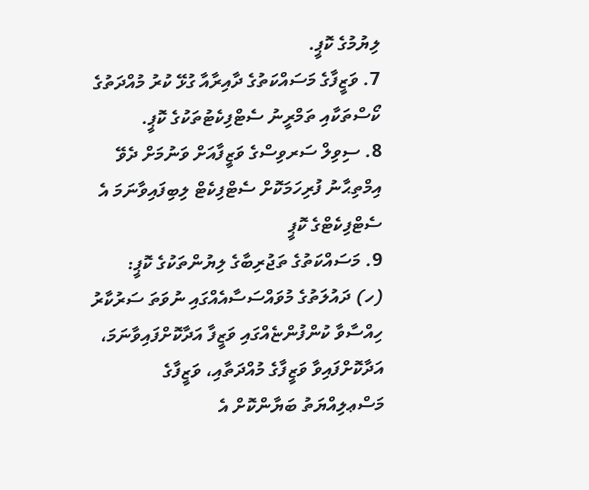ލިޔުމުގެ ކޮޕީ.
7. ވަޒީފާގެ މަސައްކަތުގެ ދާއިރާއާ ގުޅޭ ކުރު މުއްދަތުގެ ކޯސްތަކާއި ތަމްރީނު ސެޓްފިކެޓުތަކުގެ ކޮޕީ.
8. ސިވިލް ސަރވިސްގެ ވަޒީފާއަށް ވަނުމަށް ދެވޭ އިމްތިޙާނު ފުރިހަމަކޮށް ސެޓްފިކެޓް ލިބިފައިވާނަމަ އެ ސެޓްފިކެޓްގެ ކޮޕީ
9. މަސައްކަތުގެ ތަޖުރިބާގެ ލިޔުންތަކުގެ ކޮޕީ:
(ހ) ދައުލަތުގެ މުވައްސަސާއެއްގައި ނުވަތަ ސަރުކާރު ހިއްސާވާ ކުންފުންޏެއްގައި ވަޒީފާ އަދާކޮށްފައިވާނަމަ، އަދާކޮށްފައިވާ ވަޒީފާގެ މުއްދަތާއި، ވަޒީފާގެ މަސްޢލިއްޔަތު ބަޔާންކޮށް އެ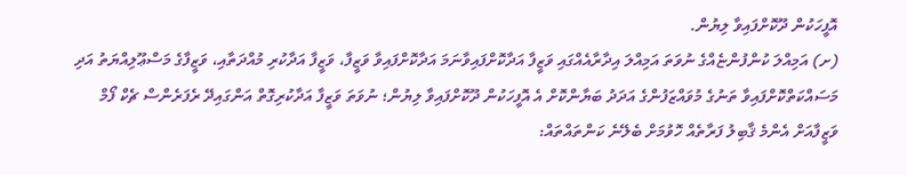އޮފީހަކުން ދޫކޮށްފައިވާ ލިޔުން.
(ށ) އަމިއްލަ ކުންފުންޏެއްގެ ނުވަތަ އަމިއްލަ އިދާރާއެއްގައި ވަޒީފާ އަދާކޮށްފައިވާނަމަ އަދާކޮށްފައިވާ ވަޒީފާ، ވަޒީފާ އަދާކުރި މުއްދަތާއި، ވަޒީފާގެ މަސްޢޫލިއްޔަތު އަދި މަސައްކަތްކޮށްފައިވާ ތަނުގެ މުވައްޒަފުންގެ އަދަދު ބަޔާންކޮށް އެ އޮފީހަކުން ދޫކޮށްފައިވާ ލިޔުން؛ ނުވަތަ ވަޒީފާ އަދާކުރިގޮތް އަންގައިދޭ ރެފަރެންސް ޗެކް ފޯމް
ވަޒީފާއަށް އެންމެ ޤާބިލު ފަރާތެއް ހޮވުމަށް ބެލޭނެ ކަންތައްތައް: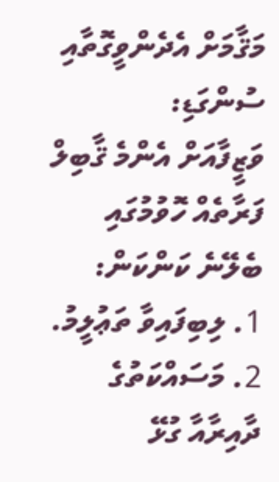މަޤާމަށް އެދެންވީގޮތާއި ސުންގަޑި:
ވަޒީފާއަށް އެންމެ ޤާބިލް ފަރާތެއް ހޮވުމުގައި ބެލޭނެ ކަންކަން:
1. ލިބިފައިވާ ތަޢުލީމު.
2. މަސައްކަތުގެ ދާއިރާއާ ގުޅޭ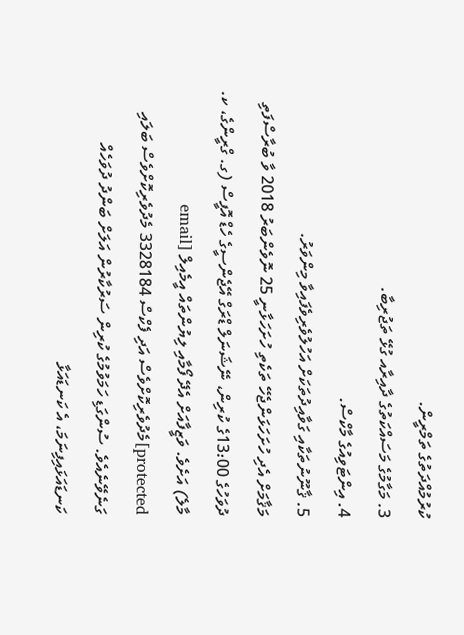ކުރުމުއްދަތުގެ ތަމްރީން.
3. މަގާމުގެ މަސައްކަތުގެ ދާއިރާއ ގުޅޭ ތަޖުރިބާ.
4. އިންޓަވިއުގެ މާކްސް.
5. ޤާނޫނުތަކާއި ގަވާއިދުތަކަށް އަހުލުވެރިވެފައިވާ މިންވަރު.
މަޤާމަށް އެދި ހުށަހަޅަންޖެހޭ ތަކެތި ހުށަހަޅާނީ 25 ނޮވެންބަރު 2018 ވާ ބުރާސްފަތި ދުވަހުގެ 13:00ގެ ކުރިން، ނޭޝަނަލް ޑްރަގް އޭޖެންސީގެ ހެޑް އޮފީސް (ގ. ގްރީންގެ، ކ. މާލެ) އަށެވެ. ވަޒީފާއަށް އެދޭ ފޯމާއި ލިޔުންތައް އީމެއިލް [email protected]މެދުވެރިކޮށްވެސް އަދި ފެކްސް 3328184 މެދުވެރިކޮށްވެސް ބަލައި ގަނެވޭނެއެވެ. ސުންގަޑި ހަމަވުމުގެ ކުރިން ސަރުކާރުން އަލަށް ބަންދު ދުވަހެއް ކަނޑައަޅައިފިނަމަ، އެ ކަނޑައަޅާ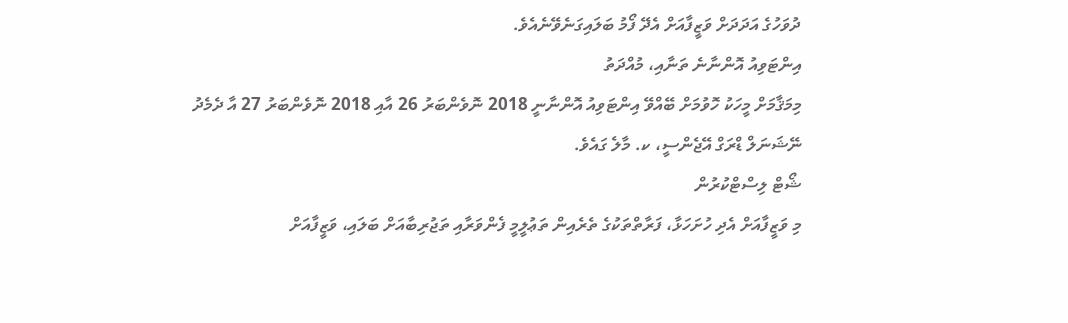ދުވަހުގެ އަދަދަށް ވަޒީފާއަށް އެދޭ ފޯމު ބަލައިގަނެވޭނެއެވެ.
އިންޓަވިއު އޮންނާނެ ތަނާއި، މުއްދަތު
މިމަޤާމަށް މީހަކު ހޮވުމަށް ބޭއްވޭ އިންޓަވިއު އޮންނާނީ 2018 ނޮވެންބަރު 26 އާއި 2018 ނޮވެންބަރު 27 އާ ދެމެދު ނޭޝަނަލް ޑްރަގް އޭޖެންސީ، ކ. މާލެ ގައެވެ.
ޝޯޓް ލިސްޓްކުރުން
މި ވަޒީފާއަށް އެދި ހުށަހަޅާ، ފަރާތްތަކުގެ ތެރެއިން ތަޢުލީމީ ފެންވަރާއި ތަޖުރިބާއަށް ބަލައި، ވަޒީފާއަށް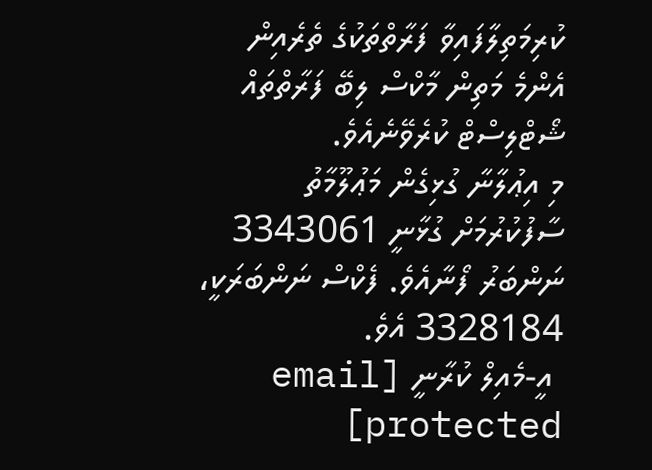ކުރިމަތިލާފައިވާ ފަރާތްތަކުގެ ތެރެއިން އެންމެ މަތިން މާކްސް ލިބޭ ފަރާތްތައް ޝޯޓްލިސްޓް ކުރެވޭނެއެވެ.
މި އިޢުލާނާ ގުޅިގެން މަޢުލޫމާތު ސާފުކުރުމަށް ގުޅާނީ 3343061 ނަންބަރު ފޯނާއެވެ. ފެކްސް ނަންބަރަކީ، 3328184 އެވެ.
 އީ-މެއިލް ކުރާނީ [email protected]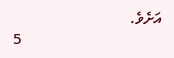އަށެވެ.
                                    5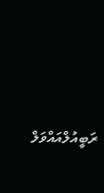ރަބީއުލްއައްވަލް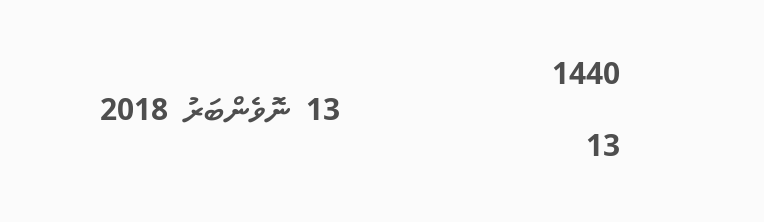1440
                                    13  ނޮވެންބަރު  2018
13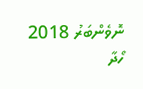ނޮވެންބަރު 2018
ހޯދާ